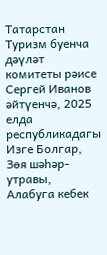Татарстан Туризм буенча дәүләт комитеты рәисе Сергей Иванов әйтүенчә, 2025 елда республикадагы Изге Болгар, Зөя шәһәр-утравы, Алабуга кебек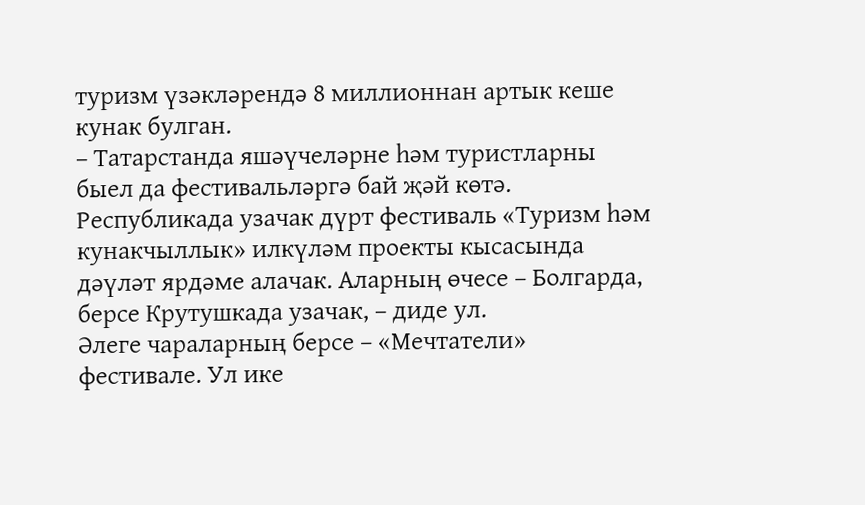туризм үзәкләрендә 8 миллионнан артык кеше кунак булган.
– Татарстанда яшәүчеләрне һәм туристларны быел да фестивальләргә бай җәй көтә. Республикада узачак дүрт фестиваль «Туризм һәм кунакчыллык» илкүләм проекты кысасында дәүләт ярдәме алачак. Аларның өчесе – Болгарда, берсе Крутушкада узачак, – диде ул.
Әлеге чараларның берсе – «Мечтатели» фестивале. Ул ике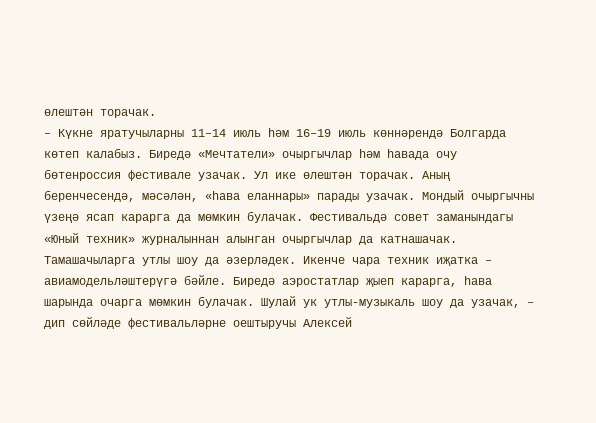өлештән торачак.
– Күкне яратучыларны 11–14 июль һәм 16–19 июль көннәрендә Болгарда көтеп калабыз. Биредә «Мечтатели» очыргычлар һәм һавада очу бөтенроссия фестивале узачак. Ул ике өлештән торачак. Аның беренчесендә, мәсәлән, «һава еланнары» парады узачак. Мондый очыргычны үзеңә ясап карарга да мөмкин булачак. Фестивальдә совет заманындагы «Юный техник» журналыннан алынган очыргычлар да катнашачак. Тамашачыларга утлы шоу да әзерләдек. Икенче чара техник иҗатка – авиамодельләштерүгә бәйле. Биредә аэростатлар җыеп карарга, һава шарында очарга мөмкин булачак. Шулай ук утлы-музыкаль шоу да узачак, – дип сөйләде фестивальләрне оештыручы Алексей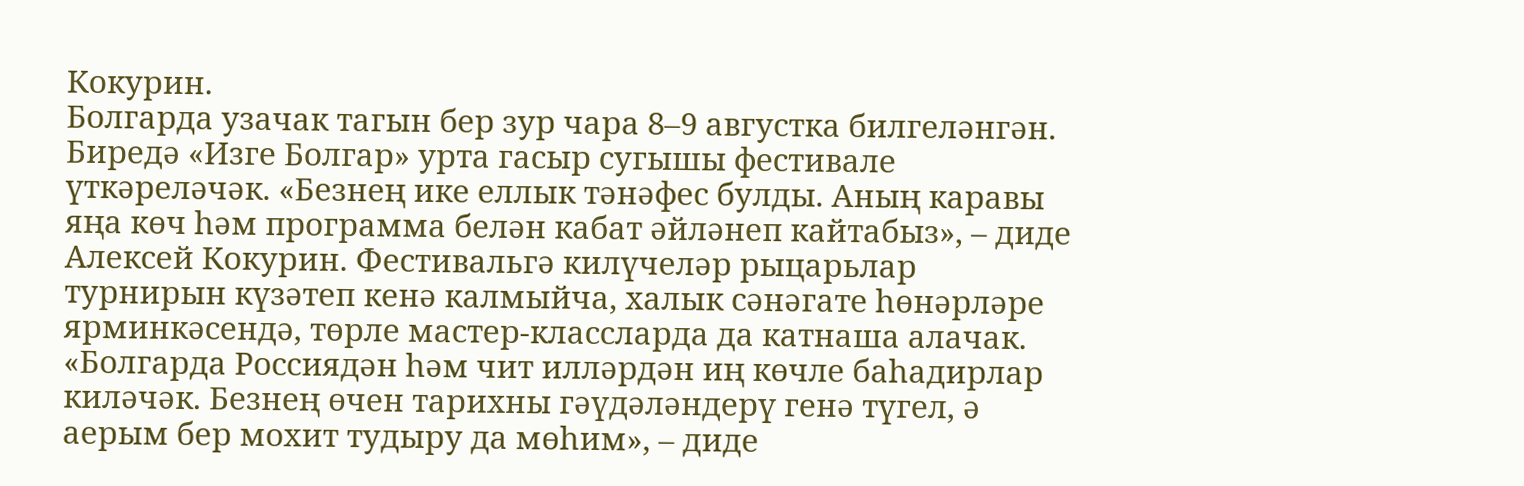Кокурин.
Болгарда узачак тагын бер зур чара 8–9 августка билгеләнгән. Биредә «Изге Болгар» урта гасыр сугышы фестивале үткәреләчәк. «Безнең ике еллык тәнәфес булды. Аның каравы яңа көч һәм программа белән кабат әйләнеп кайтабыз», – диде Алексей Кокурин. Фестивальгә килүчеләр рыцарьлар турнирын күзәтеп кенә калмыйча, халык сәнәгате һөнәрләре ярминкәсендә, төрле мастер-классларда да катнаша алачак. «Болгарда Россиядән һәм чит илләрдән иң көчле баһадирлар киләчәк. Безнең өчен тарихны гәүдәләндерү генә түгел, ә аерым бер мохит тудыру да мөһим», – диде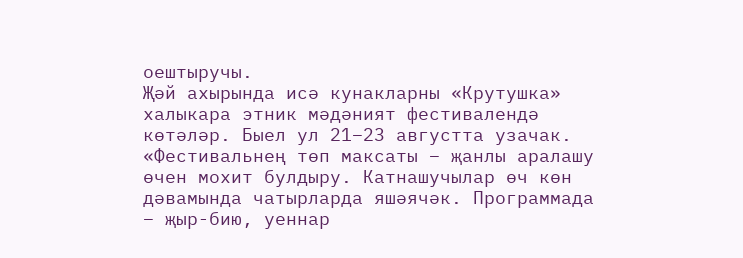оештыручы.
Җәй ахырында исә кунакларны «Крутушка» халыкара этник мәдәният фестивалендә көтәләр. Быел ул 21–23 августта узачак. «Фестивальнең төп максаты – җанлы аралашу өчен мохит булдыру. Катнашучылар өч көн дәвамында чатырларда яшәячәк. Программада – җыр-бию, уеннар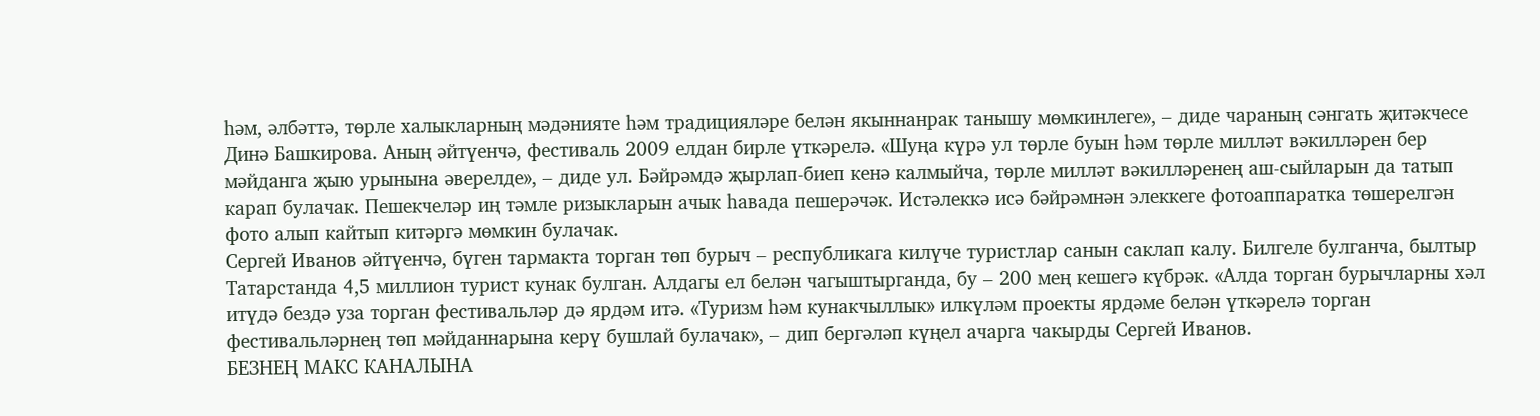һәм, әлбәттә, төрле халыкларның мәдәнияте һәм традицияләре белән якыннанрак танышу мөмкинлеге», – диде чараның сәнгать җитәкчесе Динә Башкирова. Аның әйтүенчә, фестиваль 2009 елдан бирле үткәрелә. «Шуңа күрә ул төрле буын һәм төрле милләт вәкилләрен бер мәйданга җыю урынына әверелде», – диде ул. Бәйрәмдә җырлап-биеп кенә калмыйча, төрле милләт вәкилләренең аш-сыйларын да татып карап булачак. Пешекчеләр иң тәмле ризыкларын ачык һавада пешерәчәк. Истәлеккә исә бәйрәмнән элеккеге фотоаппаратка төшерелгән фото алып кайтып китәргә мөмкин булачак.
Сергей Иванов әйтүенчә, бүген тармакта торган төп бурыч – республикага килүче туристлар санын саклап калу. Билгеле булганча, былтыр Татарстанда 4,5 миллион турист кунак булган. Алдагы ел белән чагыштырганда, бу – 200 мең кешегә күбрәк. «Алда торган бурычларны хәл итүдә бездә уза торган фестивальләр дә ярдәм итә. «Туризм һәм кунакчыллык» илкүләм проекты ярдәме белән үткәрелә торган фестивальләрнең төп мәйданнарына керү бушлай булачак», – дип бергәләп күңел ачарга чакырды Сергей Иванов.
БЕЗНЕҢ МАКС КАНАЛЫНА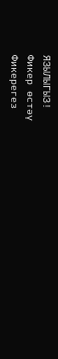ЯЗЫЛЫГЫЗ!
Фикер өстәү
Фикерегез